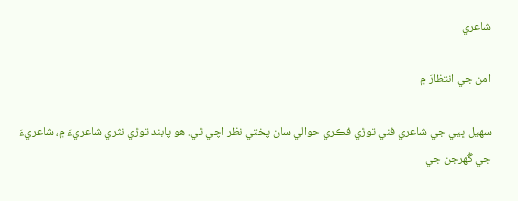شاعري

امن جي انتظارَ ۾

سھيل ڀيي جي شاعري فني توڙي فڪري حوالي سان پختي نظر اچي ٿي. هو پابند توڙي نثري شاعريءَ ۾، شاعريءَ جي گُهرجن جي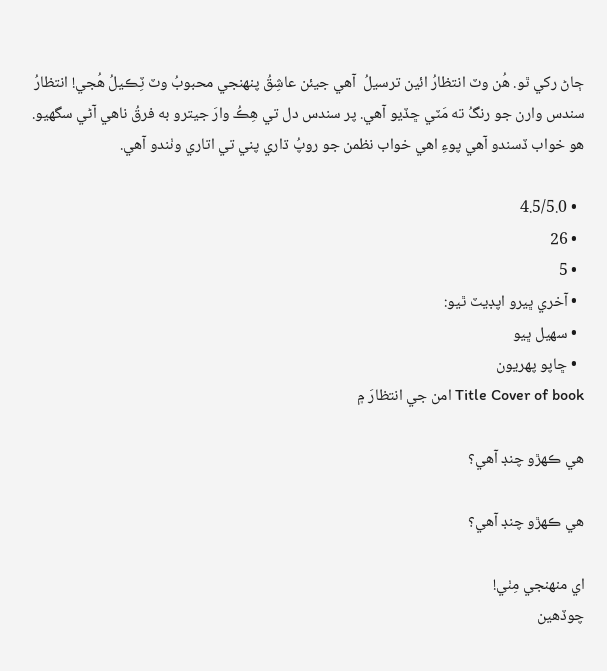ڄاڻ رکي ٿو. هُن وٽ انتظارُ ائين ترسيلُ  آهي جيئن عاشِقُ پنهنجي محبوبُ وٽ ٽِڪيلُ هُجي! انتظارُ سندس وارن جو رنگُ ته مَٽي ڇڏيو آهي. پر سندس دل تي هِڪُ وارَ جيترو به فرقُ ناهي آڻي سگهيو. هو خواب ڏسندو آهي پوءِ اهي خواب نظمن جو روپُ ڌاري پني تي اتاري وٺندو آھي.

  • 4.5/5.0
  • 26
  • 5
  • آخري ڀيرو اپڊيٽ ٿيو:
  • سھيل ڀيو
  • ڇاپو پھريون
Title Cover of book امن جي انتظارَ ۾

هي ڪهڙو چنڊ آهي؟

هي ڪهڙو چنڊ آهي؟

اي منهنجي مِٺي!
چوڏهين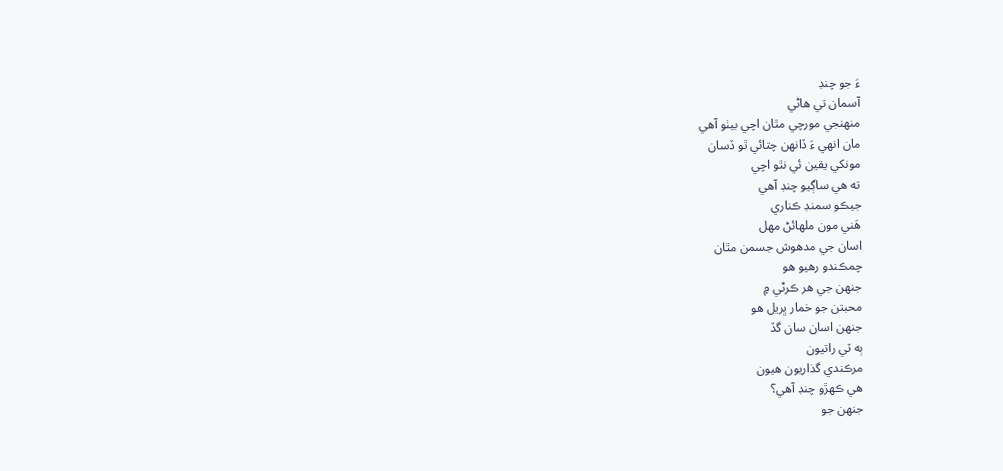ءَ جو چنڊ
آسمان تي هاڻي
منهنجي مورچي مٿان اچي بيٺو آهي
مان انهي ءَ ڏانهن چتائي ٿو ڏسان
مونکي يقين ئي نٿو اچي
ته هي ساڳيو چنڊ آهي
جيڪو سمنڊ ڪناري
هَني مون ملهائڻ مهل
اسان جي مدهوش جسمن مٿان
چمڪندو رهيو هو
جنهن جي هر ڪرڻي ۾
محبتن جو خمار ڀريل هو
جنهن اسان سان گڏ
ٻه ٽي راتيون
مرڪندي گذاريون هيون
هي ڪهڙو چنڊ آهي؟
جنهن جو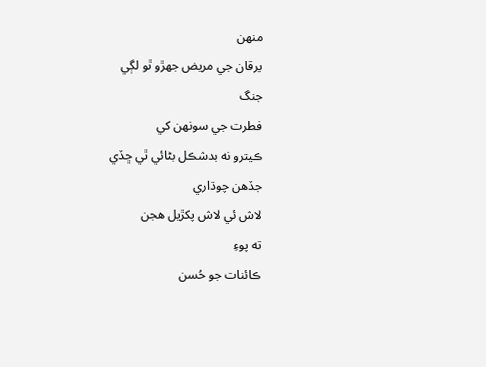منهن
يرقان جي مريض جهڙو ٿو لڳي
جنگ
فطرت جي سونهن کي
ڪيترو نه بدشڪل بڻائي ٿي ڇڏي
جڏهن چوڌاري
لاش ئي لاش پکڙيل هجن
ته پوءِ
ڪائنات جو حُسن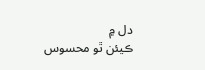دل ۾
ڪيئن ٿو محسوس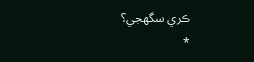ڪري سگهجي؟
*